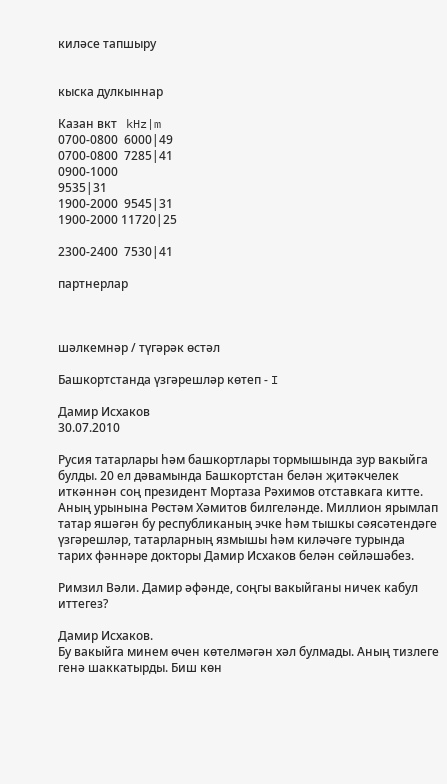киләсе тапшыру


кыска дулкыннар

Казан вкт   kHz|m
0700-0800  6000|49
0700-0800  7285|41
0900-1000
9535|31
1900-2000  9545|31
1900-2000 11720|25

2300-2400  7530|41

партнерлар



шәлкемнәр / түгәрәк өстәл

Башкортстанда үзгәрешләр көтеп - I

Дамир Исхаков
30.07.2010

Русия татарлары һәм башкортлары тормышында зур вакыйга булды. 20 ел дәвамында Башкортстан белән җитәкчелек иткәннән соң президент Мортаза Рәхимов отставкага китте. Аның урынына Рөстәм Хәмитов билгеләнде. Миллион ярымлап татар яшәгән бу республиканың эчке һәм тышкы сәясәтендәге үзгәрешләр, татарларның язмышы һәм киләчәге турында тарих фәннәре докторы Дамир Исхаков белән сөйләшәбез.

Римзил Вәли. Дамир әфәнде, соңгы вакыйганы ничек кабул иттегез?

Дамир Исхаков.
Бу вакыйга минем өчен көтелмәгән хәл булмады. Аның тизлеге генә шаккатырды. Биш көн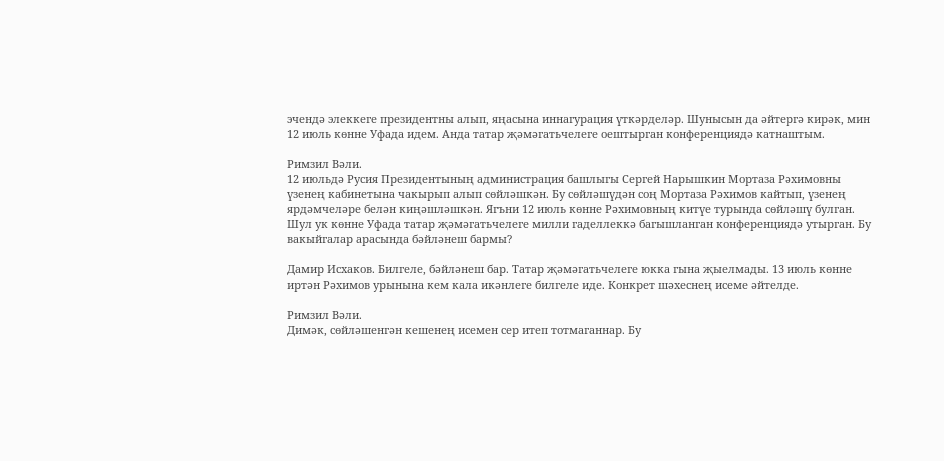эчендә элеккеге президентны алып, яңасына иннагурация үткәрделәр. Шунысын да әйтергә кирәк, мин 12 июль көнне Уфада идем. Анда татар җәмәгатьчелеге оештырган конференциядә катнаштым.

Римзил Вәли.
12 июльдә Русия Президентының администрация башлыгы Сергей Нарышкин Мортаза Рәхимовны үзенең кабинетына чакырып алып сөйләшкән. Бу сөйләшүдән соң Мортаза Рәхимов кайтып, үзенең ярдәмчеләре белән киңәшләшкән. Ягъни 12 июль көнне Рәхимовның китүе турында сөйләшү булган. Шул ук көнне Уфада татар җәмәгатьчелеге милли гаделлеккә багышланган конференциядә утырган. Бу вакыйгалар арасында бәйләнеш бармы?

Дамир Исхаков. Билгеле, бәйләнеш бар. Татар җәмәгатьчелеге юкка гына җыелмады. 13 июль көнне иртән Рәхимов урынына кем кала икәнлеге билгеле иде. Конкрет шәхеснең исеме әйтелде.

Римзил Вәли.
Димәк, сөйләшенгән кешенең исемен сер итеп тотмаганнар. Бу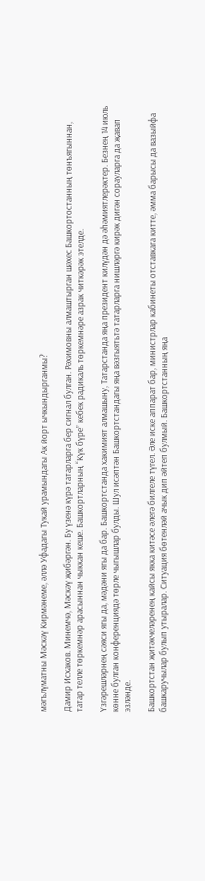мәгълүматны Мәскәү Кирмәнеме, әллә Уфадагы Тукай урамындагы Ак йорт ычкындырганмы?

Дамир Исхаков. Минемчә, Мәскәү җибәргән. Бу үзенә күрә татарларга бер сигнал булган. Рәхимовны алмаштырган шәхес Башкортостанның төнъягыннан, татар телле төркемнәр арасыннан чыккан кеше. Башкортларның “Күк бүре” кебек радикаль төркемнәре азрак читкәрәк этелде.

Үзгәрешләрнең сәяси ягы да, мәдәни ягы да бар. Башкортстанда хакимият алмашыну, Татарстанда яңа президент килүдән дә әһәмиятлерәктер. Безнең 14 июль көнне булган конференциядә төрле чыгышлар булды. Шул исәптән Башкортстандагы яңа вәзгыятьтә татарларга нишләргә кирәк дигән сорауларга да җавап эзләнде.

Башкортстан җитәкчеләренең кайсы якка китәсе әлегә билгеле түгел. Әле иске аппарат бар, министрлар кабинеты отставкага китте, әмма барысы да вазыйфа башкаручылар булып утыралар. Ситуация бөтенләй ачык дип әйтеп булмый. Башкортстанның яңа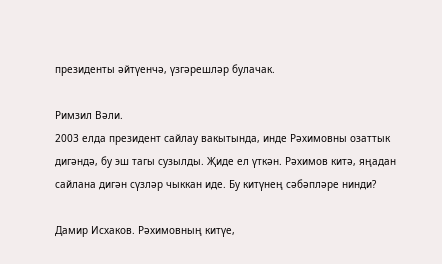президенты әйтүенчә, үзгәрешләр булачак.

Римзил Вәли.
2003 елда президент сайлау вакытында, инде Рәхимовны озаттык дигәндә, бу эш тагы сузылды. Җиде ел үткән. Рәхимов китә, яңадан сайлана дигән сүзләр чыккан иде. Бу китүнең сәбәпләре нинди?

Дамир Исхаков. Рәхимовның китүе,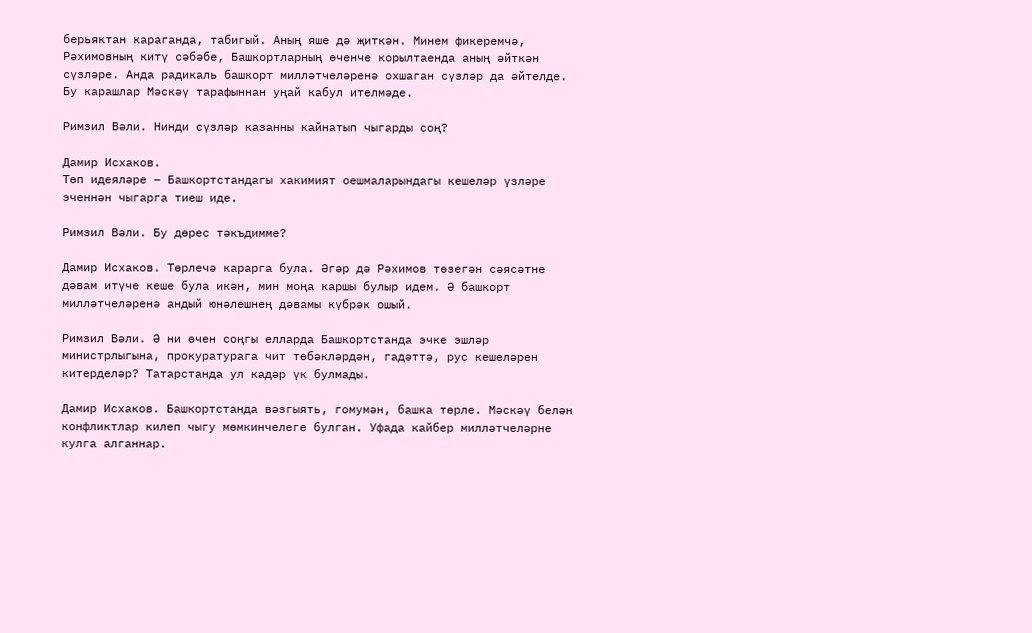берьяктан караганда, табигый. Аның яше дә җиткән. Минем фикеремчә, Рәхимовның китү сәбәбе, Башкортларның өченче корылтаенда аның әйткән сүзләре. Анда радикаль башкорт милләтчеләренә охшаган сүзләр да әйтелде. Бу карашлар Мәскәү тарафыннан уңай кабул ителмәде.

Римзил Вәли. Нинди сүзләр казанны кайнатып чыгарды соң?

Дамир Исхаков.
Төп идеяләре – Башкортстандагы хакимият оешмаларындагы кешеләр үзләре эченнән чыгарга тиеш иде.

Римзил Вәли. Бу дөрес тәкъдимме?

Дамир Исхаков. Төрлечә карарга була. Әгәр дә Рәхимов төзегән сәясәтне дәвам итүче кеше була икән, мин моңа каршы булыр идем. Ә башкорт милләтчеләренә андый юнәлешнең дәвамы күбрәк ошый.

Римзил Вәли. Ә ни өчен соңгы елларда Башкортстанда эчке эшләр министрлыгына, прокуратурага чит төбәкләрдән, гадәттә, рус кешеләрен китерделәр? Татарстанда ул кадәр үк булмады.

Дамир Исхаков. Башкортстанда вәзгыять, гомумән, башка төрле. Мәскәү белән конфликтлар килеп чыгу мөмкинчелеге булган. Уфада кайбер милләтчеләрне кулга алганнар.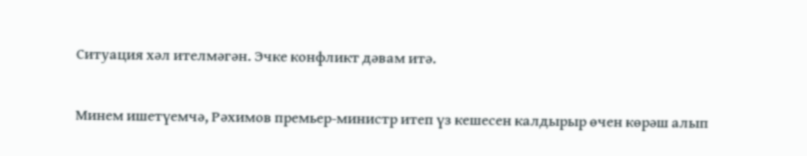Ситуация хәл ителмәгән. Эчке конфликт дәвам итә.

Минем ишетүемчә, Рәхимов премьер-министр итеп үз кешесен калдырыр өчен көрәш алып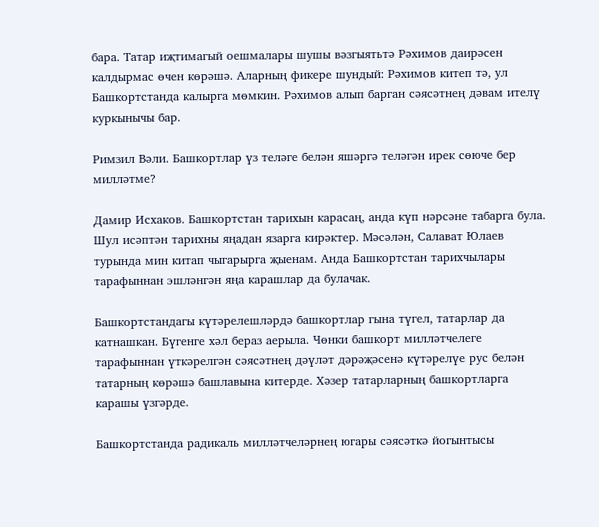бара. Татар иҗтимагый оешмалары шушы вәзгыятьтә Рәхимов даирәсен калдырмас өчен көрәшә. Аларның фикере шундый: Рәхимов китеп тә, ул Башкортстанда калырга мөмкин. Рәхимов алып барган сәясәтнең дәвам ителү куркынычы бар.

Римзил Вәли. Башкортлар үз теләге белән яшәргә теләгән ирек сөюче бер милләтме?

Дамир Исхаков. Башкортстан тарихын карасаң, анда күп нәрсәне табарга була. Шул исәптән тарихны яңадан язарга кирәктер. Мәсәлән, Салават Юлаев турында мин китап чыгарырга җыенам. Анда Башкортстан тарихчылары тарафыннан эшләнгән яңа карашлар да булачак.

Башкортстандагы күтәрелешләрдә башкортлар гына түгел, татарлар да катнашкан. Бүгенге хәл бераз аерыла. Чөнки башкорт милләтчелеге тарафыннан үткәрелгән сәясәтнең дәүләт дәрәҗәсенә күтәрелүе рус белән татарның көрәшә башлавына китерде. Хәзер татарларның башкортларга карашы үзгәрде.

Башкортстанда радикаль милләтчеләрнең югары сәясәткә йогынтысы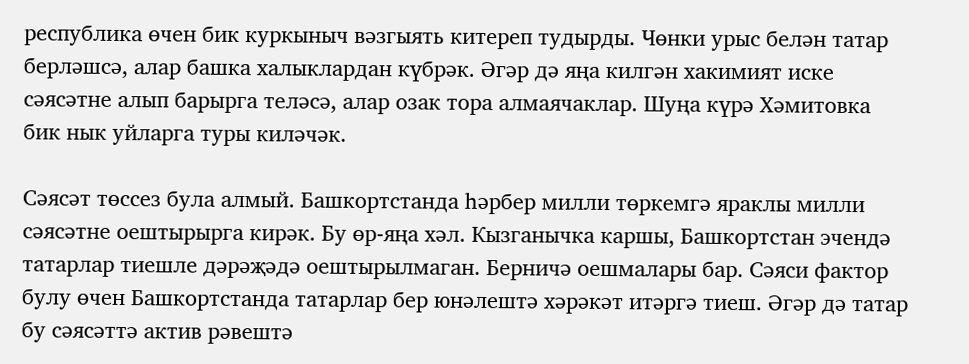республика өчен бик куркыныч вәзгыять китереп тудырды. Чөнки урыс белән татар берләшсә, алар башка халыклардан күбрәк. Әгәр дә яңа килгән хакимият иске сәясәтне алып барырга теләсә, алар озак тора алмаячаклар. Шуңа күрә Хәмитовка бик нык уйларга туры киләчәк.

Сәясәт төссез була алмый. Башкортстанда һәрбер милли төркемгә яраклы милли сәясәтне оештырырга кирәк. Бу өр-яңа хәл. Кызганычка каршы, Башкортстан эчендә татарлар тиешле дәрәҗәдә оештырылмаган. Берничә оешмалары бар. Сәяси фактор булу өчен Башкортстанда татарлар бер юнәлештә хәрәкәт итәргә тиеш. Әгәр дә татар бу сәясәттә актив рәвештә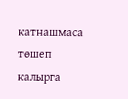катнашмаса төшеп калырга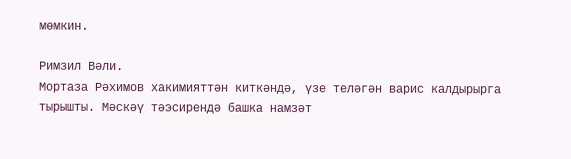мөмкин.

Римзил Вәли.
Мортаза Рәхимов хакимияттән киткәндә, үзе теләгән варис калдырырга тырышты. Мәскәү тәэсирендә башка намзәт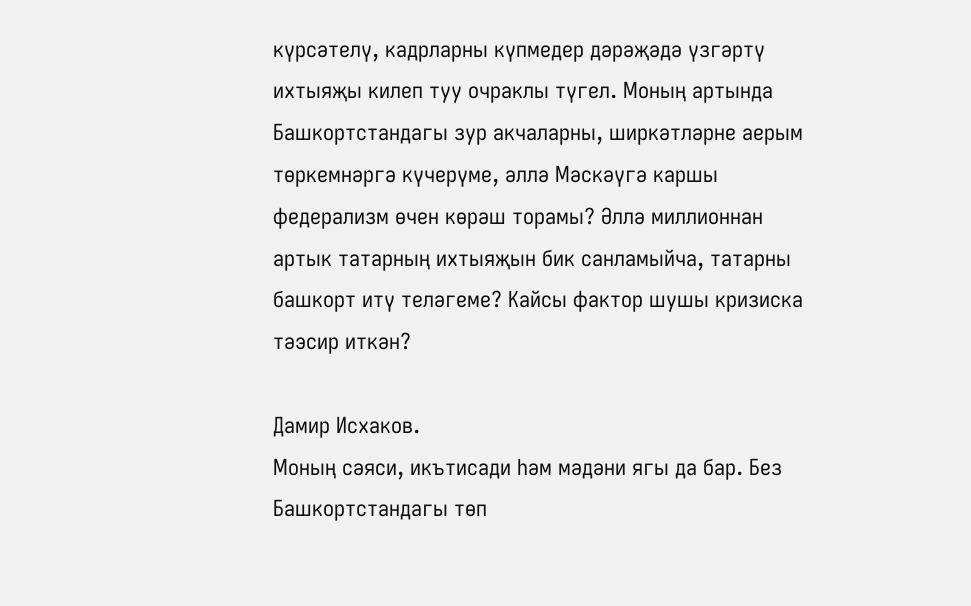күрсәтелү, кадрларны күпмедер дәрәҗәдә үзгәртү ихтыяҗы килеп туу очраклы түгел. Моның артында Башкортстандагы зур акчаларны, ширкәтләрне аерым төркемнәргә күчерүме, әллә Мәскәүгә каршы федерализм өчен көрәш торамы? Әллә миллионнан артык татарның ихтыяҗын бик санламыйча, татарны башкорт итү теләгеме? Кайсы фактор шушы кризиска тәэсир иткән?

Дамир Исхаков.
Моның сәяси, икътисади һәм мәдәни ягы да бар. Без Башкортстандагы төп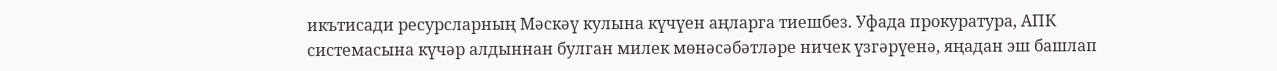икътисади ресурсларның Мәскәү кулына күчүен аңларга тиешбез. Уфада прокуратура, АПК системасына күчәр алдыннан булган милек мөнәсәбәтләре ничек үзгәрүенә, яңадан эш башлап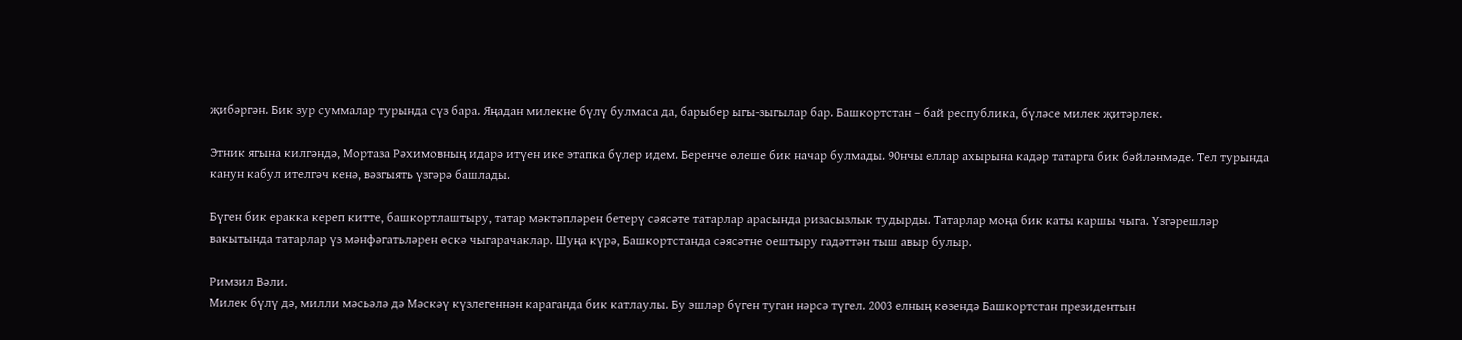җибәргән. Бик зур суммалар турында сүз бара. Яңадан милекне бүлү булмаса да, барыбер ыгы-зыгылар бар. Башкортстан – бай республика, бүләсе милек җитәрлек.

Этник ягына килгәндә, Мортаза Рәхимовның идарә итүен ике этапка бүлер идем. Беренче өлеше бик начар булмады. 90нчы еллар ахырына кадәр татарга бик бәйләнмәде. Тел турында канун кабул ителгәч кенә, вәзгыять үзгәрә башлады.

Бүген бик еракка кереп китте, башкортлаштыру, татар мәктәпләрен бетерү сәясәте татарлар арасында ризасызлык тудырды. Татарлар моңа бик каты каршы чыга. Үзгәрешләр вакытында татарлар үз мәнфәгатьләрен өскә чыгарачаклар. Шуңа күрә, Башкортстанда сәясәтне оештыру гадәттән тыш авыр булыр.

Римзил Вәли.
Милек бүлү дә, милли мәсьәлә дә Мәскәү күзлегеннән караганда бик катлаулы. Бу эшләр бүген туган нәрсә түгел. 2003 елның көзендә Башкортстан президентын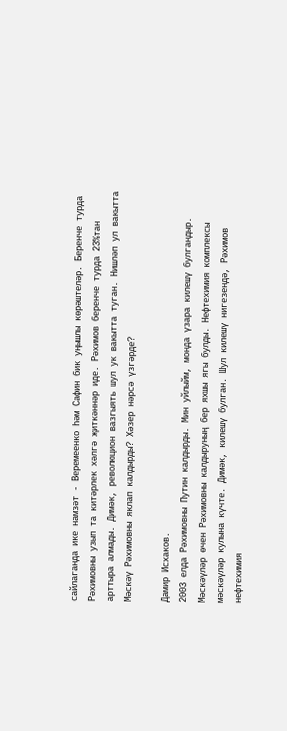сайлаганда ике намзәт - Веремеенко һәм Сафин бик уңышлы көрәштеләр. Беренче турда Рәхимовны узып та китәрлек хәлгә җиткәннәр иде. Рәхимов беренче турда 23%тан арттыра алмады. Димәк, революцион вазгыять шул ук вакытта туган. Нишләп ул вакытта Мәскәү Рәхимовны яклап калдырды? Хәзер нәрсә үзгәрде?

Дамир Исхаков.
2003 елда Рәхимовны Путин калдырды. Мин уйлыйм, монда үзара килешү булгандыр. Мәскәүләр өчен Рәхимовны калдыруның бер яхшы ягы булды. Нефтехимия комплексы мәскәүләр кулына күчте. Димәк, килешү булган. Шул килешү нигезендә, Рәхимов нефтехимия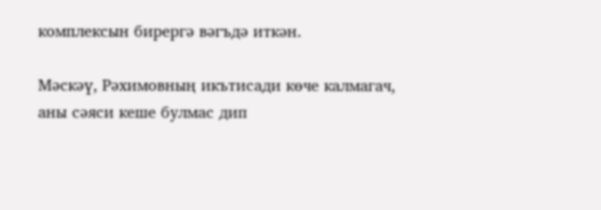комплексын бирергә вәгъдә иткән.

Мәскәү, Рәхимовның икътисади көче калмагач, аны сәяси кеше булмас дип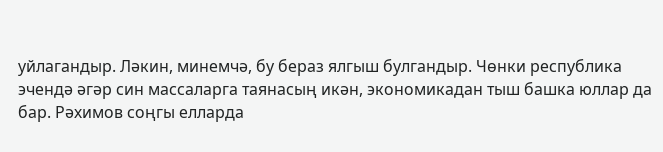уйлагандыр. Ләкин, минемчә, бу бераз ялгыш булгандыр. Чөнки республика эчендә әгәр син массаларга таянасың икән, экономикадан тыш башка юллар да бар. Рәхимов соңгы елларда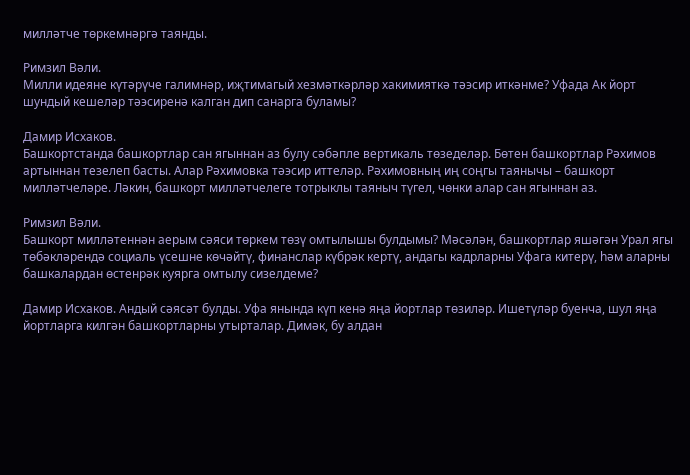милләтче төркемнәргә таянды.

Римзил Вәли.
Милли идеяне күтәрүче галимнәр, иҗтимагый хезмәткәрләр хакимияткә тәэсир иткәнме? Уфада Ак йорт шундый кешеләр тәэсиренә калган дип санарга буламы?

Дамир Исхаков.
Башкортстанда башкортлар сан ягыннан аз булу сәбәпле вертикаль төзеделәр. Бөтен башкортлар Рәхимов артыннан тезелеп басты. Алар Рәхимовка тәэсир иттеләр. Рәхимовның иң соңгы таянычы – башкорт милләтчеләре. Ләкин, башкорт милләтчелеге тотрыклы таяныч түгел, чөнки алар сан ягыннан аз.

Римзил Вәли.
Башкорт милләтеннән аерым сәяси төркем төзү омтылышы булдымы? Мәсәлән, башкортлар яшәгән Урал ягы төбәкләрендә социаль үсешне көчәйтү, финанслар күбрәк кертү, андагы кадрларны Уфага китерү, һәм аларны башкалардан өстенрәк куярга омтылу сизелдеме?

Дамир Исхаков. Андый сәясәт булды. Уфа янында күп кенә яңа йортлар төзиләр. Ишетүләр буенча, шул яңа йортларга килгән башкортларны утырталар. Димәк, бу алдан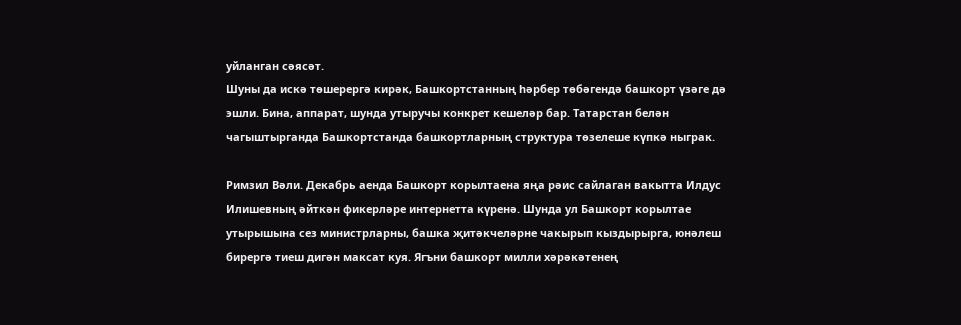уйланган сәясәт.
Шуны да искә төшерергә кирәк, Башкортстанның һәрбер төбәгендә башкорт үзәге дә эшли. Бина, аппарат, шунда утыручы конкрет кешеләр бар. Татарстан белән чагыштырганда Башкортстанда башкортларның структура төзелеше күпкә ныграк.

Римзил Вәли. Декабрь аенда Башкорт корылтаена яңа рәис сайлаган вакытта Илдус Илишевның әйткән фикерләре интернетта күренә. Шунда ул Башкорт корылтае утырышына сез министрларны, башка җитәкчеләрне чакырып кыздырырга, юнәлеш бирергә тиеш дигән максат куя. Ягъни башкорт милли хәрәкәтенең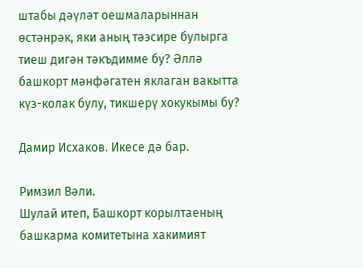штабы дәүләт оешмаларыннан өстәнрәк, яки аның тәэсире булырга тиеш дигән тәкъдимме бу? Әллә башкорт мәнфәгатен яклаган вакытта күз-колак булу, тикшерү хокукымы бу?

Дамир Исхаков. Икесе дә бар.

Римзил Вәли.
Шулай итеп, Башкорт корылтаеның башкарма комитетына хакимият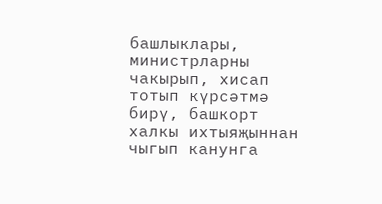башлыклары, министрларны чакырып, хисап тотып күрсәтмә бирү, башкорт халкы ихтыяҗыннан чыгып канунга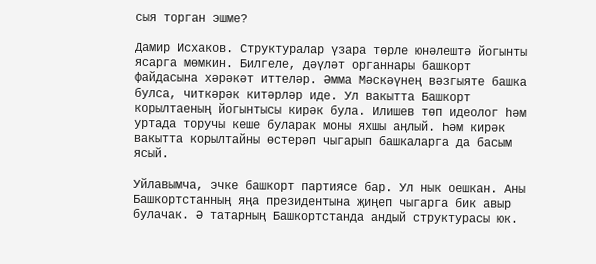сыя торган эшме?

Дамир Исхаков. Структуралар үзара төрле юнәлештә йогынты ясарга мөмкин. Билгеле, дәүләт органнары башкорт файдасына хәрәкәт иттеләр. Әмма Мәскәүнең вәзгыяте башка булса, читкәрәк китәрләр иде. Ул вакытта Башкорт корылтаеның йогынтысы кирәк була. Илишев төп идеолог һәм уртада торучы кеше буларак моны яхшы аңлый. Һәм кирәк вакытта корылтайны өстерәп чыгарып башкаларга да басым ясый.

Уйлавымча, эчке башкорт партиясе бар. Ул нык оешкан. Аны Башкортстанның яңа президентына җиңеп чыгарга бик авыр булачак. Ә татарның Башкортстанда андый структурасы юк.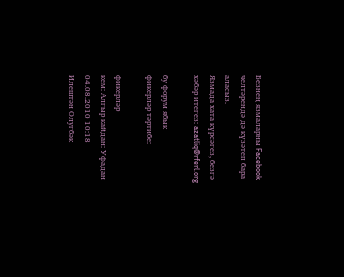Безнең язмаларны Facebook челтәрендә дә күзәтеп бара аласыз.
Язмада хата күрсәгез, безгә хәбәр итегез: azatliq@rferl.org

бу форум ябык
фикерләр тәртибе:

фикерләр
кем: Алгыр кайдан: Уфадан
04.08.2010 10:18
Илештән Олугбәк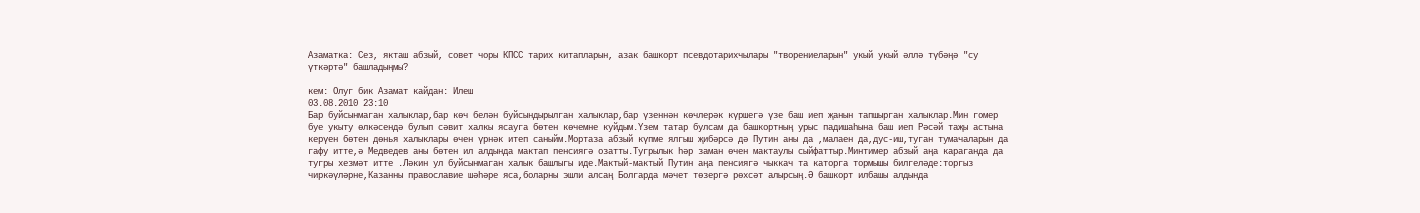Азаматка: Сез, якташ абзый, совет чоры КПСС тарих китапларын, азак башкорт псевдотарихчылары "творениеларын" укый укый әллә түбәңә "су үткәртә" башладыңмы?

кем: Олуг бик Азамат кайдан: Илеш
03.08.2010 23:10
Бар буйсынмаган халыклар,бар көч белән буйсындырылган халыклар,бар үзеннән көчлерәк күршегә үзе баш иеп җанын тапшырган халыклар.Мин гомер буе укыту өлкәсендә булып сәвит халкы ясауга бөтен көчемне куйдым.Үзем татар булсам да башкортның урыс падишаһына баш иеп Рәсәй таҗы астына керүен бөтен дөнья халыклары өчен үрнәк итеп саныйм.Мортаза абзый күпме ялгыш җибәрсә дә Путин аны да ,малаен да,дус-иш,туган тумачаларын да гафу итте,ә Медведев аны бөтен ил алдында мактап пенсиягә озатты.Тугрылык һәр заман өчен мактаулы сыйфаттыр.Минтимер абзый аңа караганда да тугры хезмәт итте .Ләкин ул буйсынмаган халык башлыгы иде.Мактый-мактый Путин аңа пенсиягә чыккач та каторга тормышы билгеләде:торгыз чиркәүләрне,Казанны православие шәһәре яса,боларны эшли алсаң Болгарда мәчет төзергә рөхсәт алырсың.Ә башкорт илбашы алдында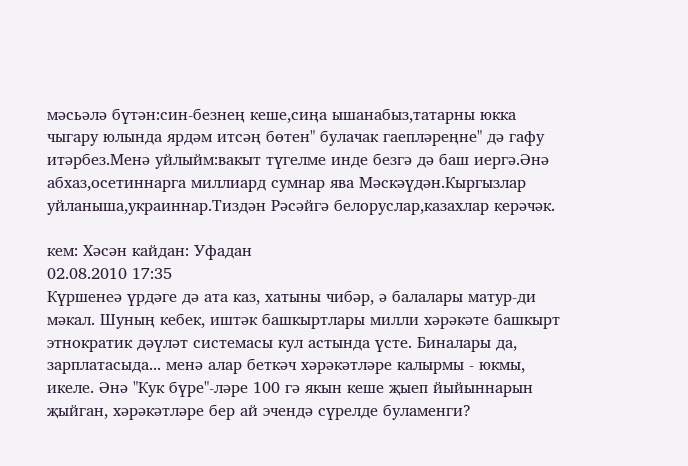мәсьәлә бүтән:син-безнең кеше,сиңа ышанабыз,татарны юкка чыгару юлында ярдәм итсәң бөтен" булачак гаепләреңне" дә гафу итәрбез.Менә уйлыйм:вакыт түгелме инде безгә дә баш иергә.Әнә абхаз,осетиннарга миллиард сумнар ява Мәскәүдән.Кыргызлар уйланыша,украиннар.Тиздән Рәсәйгә белоруслар,казахлар керәчәк.

кем: Хәсән кайдан: Уфадан
02.08.2010 17:35
Күршенеә үрдәге дә ата каз, хатыны чибәр, ә балалары матур-ди мәкал. Шуның кебек, иштәк башкыртлары милли хәрәкәте башкырт этнократик дәүләт системасы кул астында үсте. Биналары да, зарплатасыда... менә алар беткәч хәрәкәтләре калырмы - юкмы, икеле. Әнә "Кук бүре"-ләре 100 гә якын кеше җыеп йыйыннарын җыйган, хәрәкәтләре бер ай эчендә сүрелде буламенги?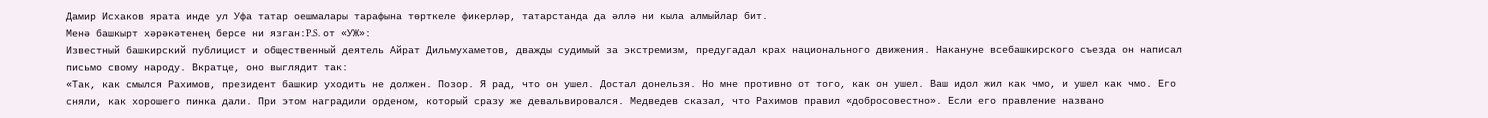Дамир Исхаков ярата инде ул Уфа татар оешмалары тарафына төрткеле фикерләр, татарстанда да әллә ни кыла алмыйлар бит.
Менә башкырт хәрәкәтенең берсе ни язган:P.S. от «УЖ»:
Известный башкирский публицист и общественный деятель Айрат Дильмухаметов, дважды судимый за экстремизм, предугадал крах национального движения. Накануне всебашкирского съезда он написал письмо свому народу. Вкратце, оно выглядит так:
«Так, как смылся Рахимов, президент башкир уходить не должен. Позор. Я рад, что он ушел. Достал донельзя. Но мне противно от того, как он ушел. Ваш идол жил как чмо, и ушел как чмо. Его сняли, как хорошего пинка дали. При этом наградили орденом, который сразу же девальвировался. Медведев сказал, что Рахимов правил «добросовестно». Если его правление названо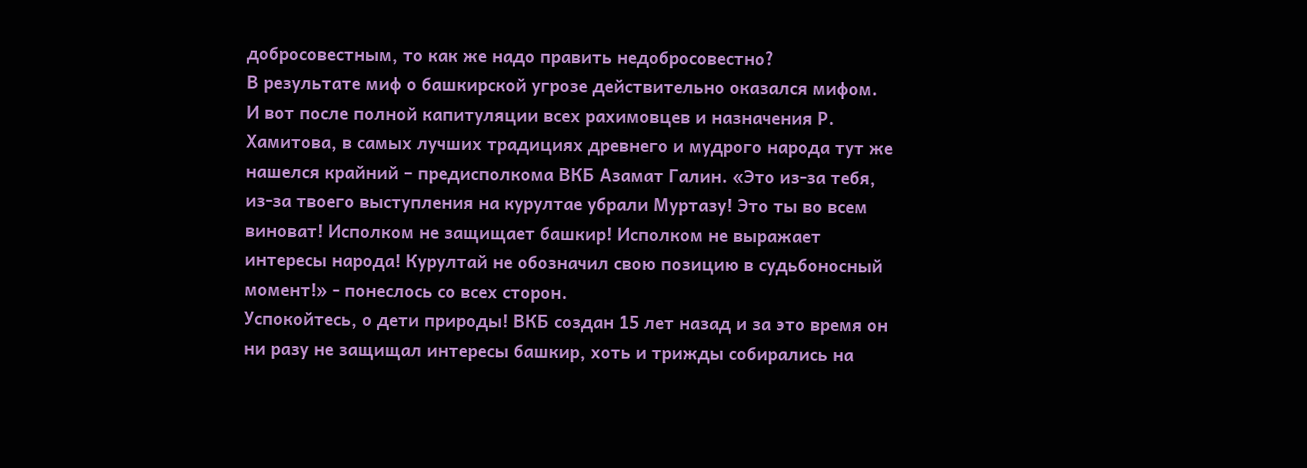добросовестным, то как же надо править недобросовестно?
В результате миф о башкирской угрозе действительно оказался мифом.
И вот после полной капитуляции всех рахимовцев и назначения Р. Хамитова, в самых лучших традициях древнего и мудрого народа тут же нашелся крайний – предисполкома ВКБ Азамат Галин. «Это из-за тебя, из-за твоего выступления на курултае убрали Муртазу! Это ты во всем виноват! Исполком не защищает башкир! Исполком не выражает интересы народа! Курултай не обозначил свою позицию в судьбоносный момент!» - понеслось со всех сторон.
Успокойтесь, о дети природы! ВКБ создан 15 лет назад и за это время он ни разу не защищал интересы башкир, хоть и трижды собирались на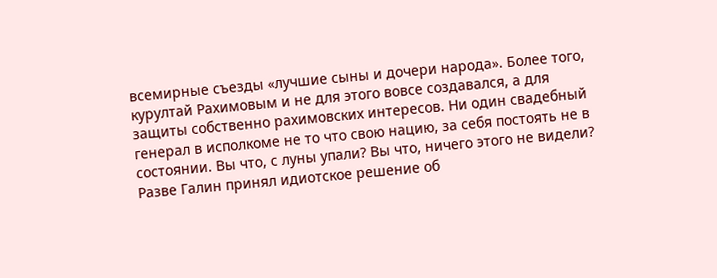всемирные съезды «лучшие сыны и дочери народа». Более того, курултай Рахимовым и не для этого вовсе создавался, а для защиты собственно рахимовских интересов. Ни один свадебный генерал в исполкоме не то что свою нацию, за себя постоять не в состоянии. Вы что, с луны упали? Вы что, ничего этого не видели?
Разве Галин принял идиотское решение об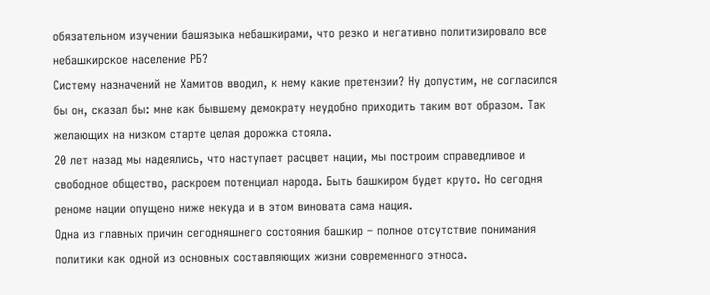обязательном изучении башязыка небашкирами, что резко и негативно политизировало все небашкирское население РБ?
Систему назначений не Хамитов вводил, к нему какие претензии? Ну допустим, не согласился бы он, сказал бы: мне как бывшему демократу неудобно приходить таким вот образом. Так желающих на низком старте целая дорожка стояла.
20 лет назад мы надеялись, что наступает расцвет нации, мы построим справедливое и свободное общество, раскроем потенциал народа. Быть башкиром будет круто. Но сегодня реноме нации опущено ниже некуда и в этом виновата сама нация.
Одна из главных причин сегодняшнего состояния башкир – полное отсутствие понимания политики как одной из основных составляющих жизни современного этноса.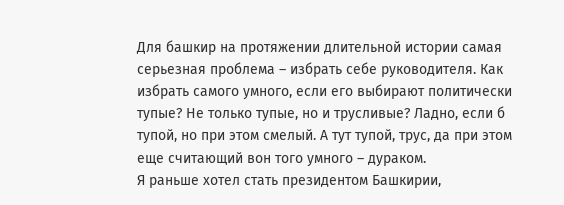Для башкир на протяжении длительной истории самая серьезная проблема – избрать себе руководителя. Как избрать самого умного, если его выбирают политически тупые? Не только тупые, но и трусливые? Ладно, если б тупой, но при этом смелый. А тут тупой, трус, да при этом еще считающий вон того умного – дураком.
Я раньше хотел стать президентом Башкирии,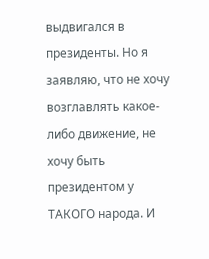выдвигался в президенты. Но я заявляю, что не хочу возглавлять какое-либо движение, не хочу быть президентом у ТАКОГО народа. И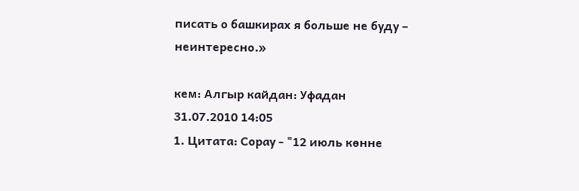писать о башкирах я больше не буду – неинтересно.»

кем: Алгыр кайдан: Уфадан
31.07.2010 14:05
1. Цитата: Сорау - "12 июль көнне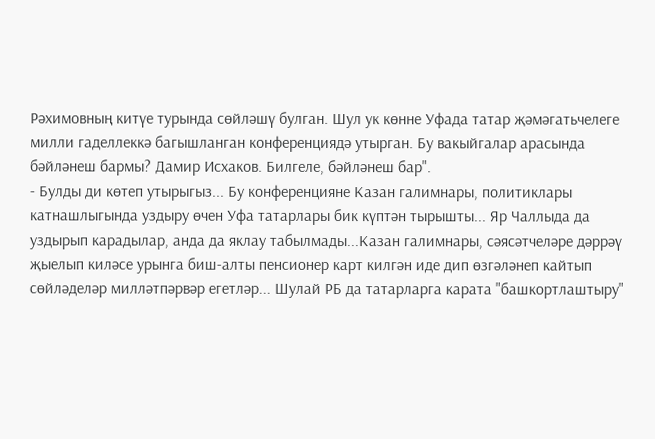Рәхимовның китүе турында сөйләшү булган. Шул ук көнне Уфада татар җәмәгатьчелеге милли гаделлеккә багышланган конференциядә утырган. Бу вакыйгалар арасында бәйләнеш бармы? Дамир Исхаков. Билгеле, бәйләнеш бар".
- Булды ди көтеп утырыгыз... Бу конференцияне Казан галимнары, политиклары катнашлыгында уздыру өчен Уфа татарлары бик күптән тырышты... Яр Чаллыда да уздырып карадылар, анда да яклау табылмады...Казан галимнары, сәясәтчеләре дәррәү җыелып киләсе урынга биш-алты пенсионер карт килгән иде дип өзгәләнеп кайтып сөйләделәр милләтпәрвәр егетләр... Шулай РБ да татарларга карата "башкортлаштыру"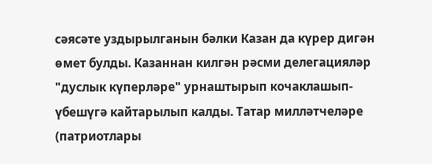сәясәте уздырылганын бәлки Казан да күрер дигән өмет булды. Казаннан килгән рәсми делегацияләр "дуслык күперләре" урнаштырып кочаклашып-үбешүгә кайтарылып калды. Татар милләтчеләре (патриотлары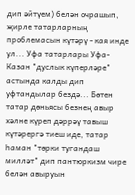дип әйтүем) белән очрашып, җирле татарларның проблемасын күтәрү - кая инде ул... Уфа татарлары Уфа-Казан "дуслык күперләре" астында калды дип уфтандылар бездә... Бөтен татар дөньясы безнең авыр хәлне күреп дәррәү тавыш күтәрергә тиеш иде, татар һаман "төрки тугандаш милләт" дип пантюркизм чире белән авыруын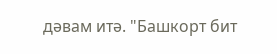дәвам итә. "Башкорт бит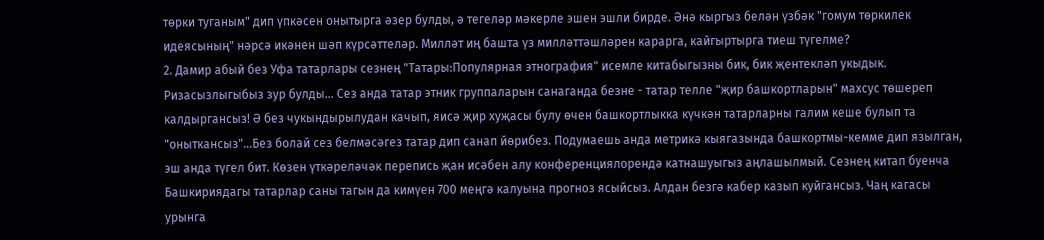төрки туганым" дип үпкәсен онытырга әзер булды, ә тегеләр мәкерле эшен эшли бирде. Әнә кыргыз белән үзбәк "гомум төркилек идеясының" нәрсә икәнен шәп күрсәттеләр. Милләт иң башта үз милләттәшләрен карарга, кайгыртырга тиеш түгелме?
2. Дамир абый без Уфа татарлары сезнең "Татары:Популярная этнография" исемле китабыгызны бик, бик җентекләп укыдык. Ризасызлыгыбыз зур булды... Сез анда татар этник группаларын санаганда безне - татар телле "җир башкортларын" махсус төшереп калдыргансыз! Ә без чукындырылудан качып, яисә җир хуҗасы булу өчен башкортлыкка күчкән татарларны галим кеше булып та "оныткансыз"...Без болай сез белмәсәгез татар дип санап йөрибез. Подумаешь анда метрикә кыягазында башкортмы-кемме дип язылган, эш анда түгел бит. Көзен үткәреләчәк перепись җан исәбен алу конференциялoрендә катнашуыгыз аңлашылмый. Сезнең китап буенча Башкириядагы татарлар саны тагын да кимүен 700 меңгә калуына прогноз ясыйсыз. Алдан безгә кабер казып куйгансыз. Чаң кагасы урынга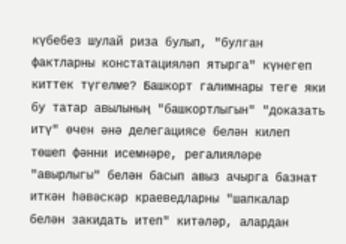күбебез шулай риза булып, "булган фактларны констатацияләп ятырга" күнегеп киттек түгелме? Башкорт галимнары теге яки бу татар авылының "башкортлыгын" "доказать итү" өчен әнә делегациясе белән килеп төшеп фәнни исемнәре, регалияләре "авырлыгы" белән басып авыз ачырга базнат иткән һәвәскәр краеведларны "шапкалар белән закидать итеп" китәләр, алардан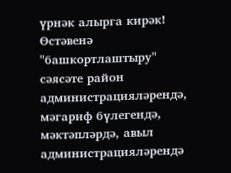үрнәк алырга кирәк! Өстәвенә "башкортлаштыру" сәясәте район администрацияләрендә, мәгариф бүлегендә, мәктәпләрдә, авыл администрацияләрендә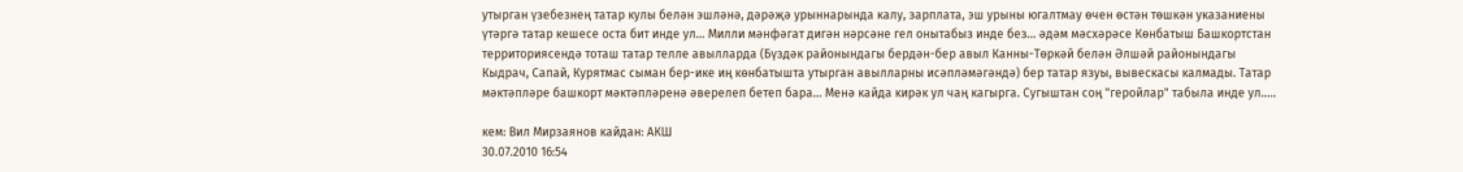утырган үзебезнең татар кулы белән эшләнә, дәрәҗә урыннарында калу, зарплата, эш урыны югалтмау өчен өстән төшкән указаниены үтәргә татар кешесе оста бит инде ул... Милли мәнфәгат дигән нәрсәне гел онытабыз инде без... әдәм мәсхәрәсе Көнбатыш Башкортстан территориясендә тоташ татар телле авылларда (Бүздәк районындагы бердән-бер авыл Канны-Төркәй белән Әлшәй районындагы Кыдрач, Сапай, Курятмас сыман бер-ике иң көнбатышта утырган авылларны исәпләмәгәндә) бер татар язуы, вывескасы калмады. Татар мәктәпләре башкорт мәктәпләренә әверелеп бетеп бара... Менә кайда кирәк ул чаң кагырга. Сугыштан соң "геройлар" табыла инде ул.....

кем: Вил Мирзаянов кайдан: АКШ
30.07.2010 16:54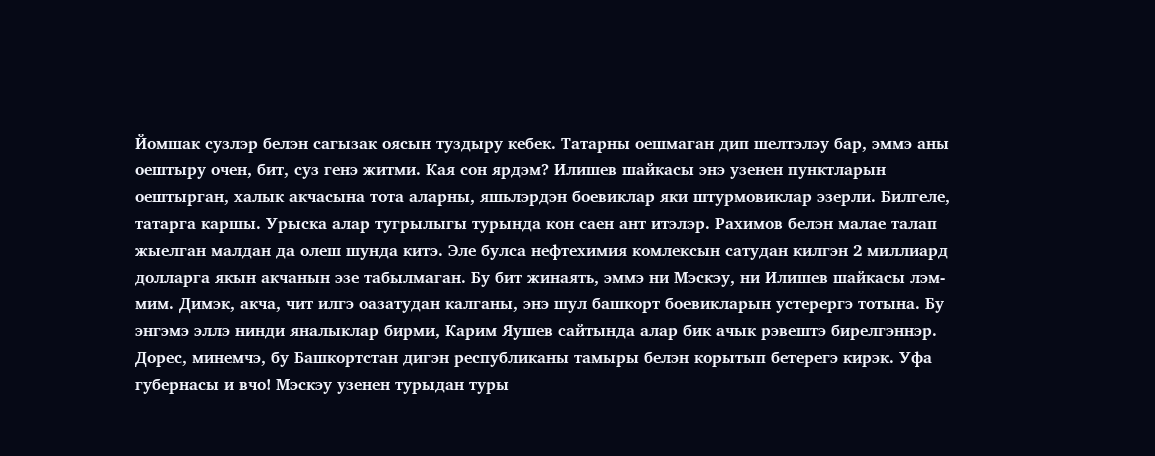Йомшак сузлэр белэн сагызак оясын туздыру кебек. Татарны оешмаган дип шелтэлэу бар, эммэ аны оештыру очен, бит, суз генэ житми. Кая сон ярдэм? Илишев шайкасы энэ узенен пунктларын оештырган, халык акчасына тота аларны, яшьлэрдэн боевиклар яки штурмовиклар эзерли. Билгеле, татарга каршы. Урыска алар тугрылыгы турында кон саен ант итэлэр. Рахимов белэн малае талап жыелган малдан да олеш шунда китэ. Эле булса нефтехимия комлексын сатудан килгэн 2 миллиард долларга якын акчанын эзе табылмаган. Бу бит жинаять, эммэ ни Мэскэу, ни Илишев шайкасы лэм-мим. Димэк, акча, чит илгэ оазатудан калганы, энэ шул башкорт боевикларын устерергэ тотына. Бу энгэмэ эллэ нинди яналыклар бирми, Карим Яушев сайтында алар бик ачык рэвештэ бирелгэннэр. Дорес, минемчэ, бу Башкортстан дигэн республиканы тамыры белэн корытып бетерегэ кирэк. Уфа губернасы и вчо! Мэскэу узенен турыдан туры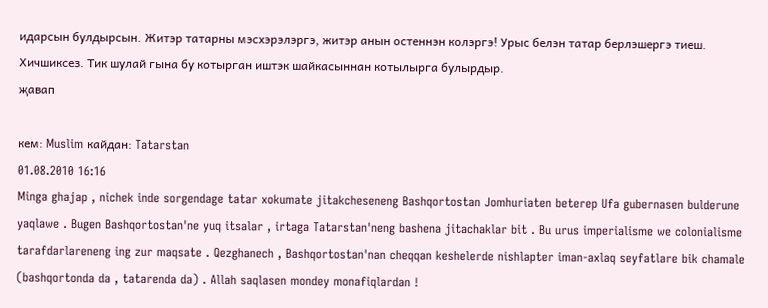идарсын булдырсын. Житэр татарны мэсхэрэлэргэ, житэр анын остеннэн колэргэ! Урыс белэн татар берлэшергэ тиеш. Хичшиксез. Тик шулай гына бу котырган иштэк шайкасыннан котылырга булырдыр.
җавап

кем: Muslim кайдан: Tatarstan
01.08.2010 16:16
Minga ghajap , nichek inde sorgendage tatar xokumate jitakcheseneng Bashqortostan Jomhuriaten beterep Ufa gubernasen bulderune yaqlawe . Bugen Bashqortostan'ne yuq itsalar , irtaga Tatarstan'neng bashena jitachaklar bit . Bu urus imperialisme we colonialisme tarafdarlareneng ing zur maqsate . Qezghanech , Bashqortostan'nan cheqqan keshelerde nishlapter iman-axlaq seyfatlare bik chamale (bashqortonda da , tatarenda da) . Allah saqlasen mondey monafiqlardan !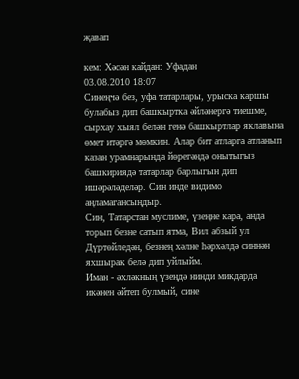җавап

кем: Хәсән кайдан: Уфадан
03.08.2010 18:07
Синеңчә без, уфа татарлары, урыска каршы булабыз дип башкыртка әйләнергә тиешме, сырхау хыял белән генә башкыртлар яклавына өмет итәргә мөмкин. Алар бит атларга атланып казан урамнарында йөрегәндә онытыгыз башкириядә татарлар барлыгын дип ишәрәләделәр. Син инде видимо аңламагансыңдыр.
Син, Татарстан муслиме, үзеңне кара, анда торып безне сатып ятма, Вил абзый ул Дүртөйледән, безнең хәлне һәрхәлдә синнән яхшырак белә дип уйлыйм.
Иман - әхләкның үзеңдә нинди микдарда икәнен әйтеп булмый, сине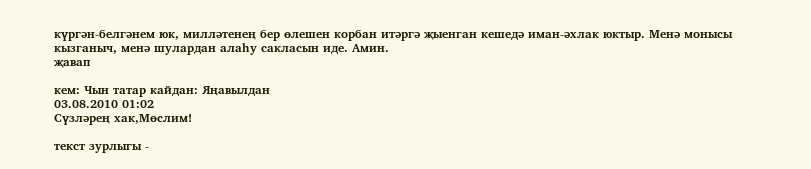күргән-белгәнем юк, милләтенең бер өлешен корбан итәргә җыенган кешедә иман-әхлак юктыр. Менә монысы кызганыч, менә шулардан алаһу сакласын иде. Амин.
җавап

кем: Чын татар кайдан: Яңавылдан
03.08.2010 01:02
Сүзләрең хак,Мөслим!

текст зурлыгы -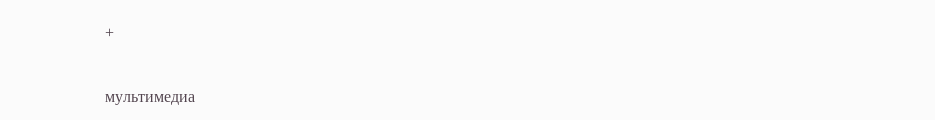+

мультимедиа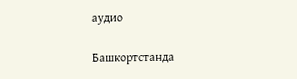аудио

Башкортстанда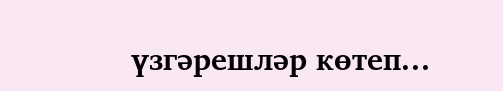үзгәрешләр көтеп...